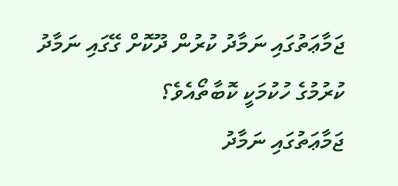ޖަމާޢަތުގައި ނަމާދު ކުރުން ދޫކޮށް ގޭގައި ނަމާދު ކުރުމުގެ ހުކުމަކީ ކޮބާތޯއެވެ؟
ޖަމާޢަތުގައި ނަމާދު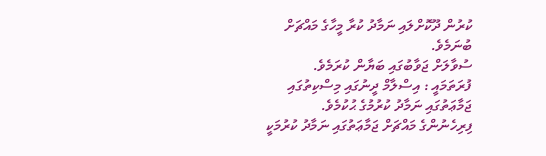ކުރުން ދޫކޮށްލައި ނަމާދު ކުރާ މީހާގެ މައްޗަށް ބުނަމެވެ.
ސުވާލަށް ޖަވާބުގައި ބަޔާން ކުރަމެވެ.
ފުރަތަމައީ : އިސްލާމް ދީނުގައި މިސްކިތުގައި ޖަމާޢަތުގައި ނަމާދު ކުރުމުގެ ޙުކުމެވެ.
ފިރިހެނުންގެ މައްޗަށް ޖަމާޢަތުގައި ނަމާދު ކުރުމަކީ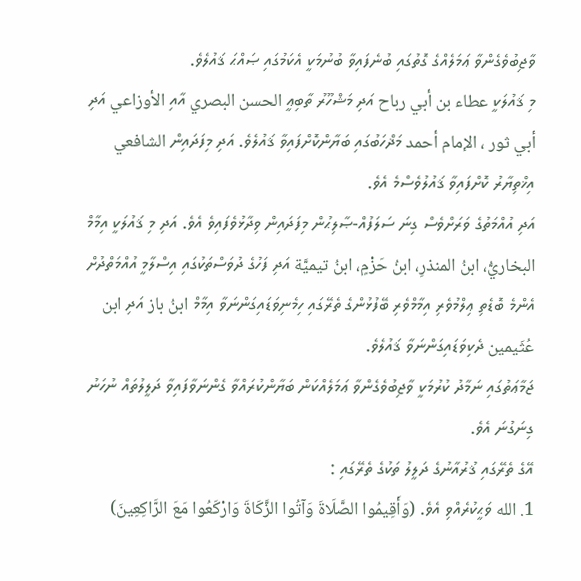ވާޖިބުވެގެންވާ ޢަމަލެއްގެ ގޮތުގައި ބުނެފައިވާ ބުނުމަކީ އެކަމުގައި ޞައްޙަ ޤައުލެވެ.
މި ޤައުލަކީ عطاء بن أبي رباح އަދި މަޝްހޫރު ތާބިޢީ الحسن البصري އާއި الأوزاعي އަދި أبي ثور ، الإمام أحمد މަޛްހަބުގައި ބަޔާންކޮށްފައިވާ ޤައުލެވެ. އަދި މިފަދައިން الشافعي އިޚްތިޔާރު ކޮށްފައިވާ ޤައުލުވެސްމެ އެވެ.
އަދި އުއްމަތުގެ ވަރަށްވެސް ގިނަ ސަލަފުއް-ޞާލިޙުން މިފަދައިން ވިދާޅުވެފައިވެ އެވެ. އަދި މި ޤައުލަކީ އިމާމް البخاريُّ، ابنُ المنذرِ، ابنُ حَزْمٍ، ابنُ تيميَّة އަދި ފަހުގެ ދުވަސްތަކުގައި އިސްލާމީ އުއްމަތްދުށް އެންމެ ބޮޑެތި ޢިލްމުވެރި އިމާމްވެރި ބޭފުޅުންގެ ތެރޭގައި ހިމެނިވަޑައިގަންނަވާ އިމާމް ابنُ باز އަދި ابن عُثَيمين ދެކިވަޑައިގަންނަވާ ޤައުލެވެ.
ޖަމާޢަތުގައި ނަމާދު ކުރުމަކީ ވާޖިބުވެގެންވާ ޢަމަލެއްކަން ބަޔާންކުރައްވާ ގެންނަވާފައިވާ ދަލީލުތައް ނުހަނު ގިނަގުނަ އެވެ.
އޭގެ ތެރޭގައި ޤުރުއާނުގެ ދަލީލު ތަކުގެ ތެރޭގައި :
1. الله ވަޙީކުރެއްވި އެވެ. (وَأَقِيمُوا الصَّلَاةَ وَآتُوا الزَّكَاةَ وَارْكَعُوا مَعَ الرَّاكِعِينَ)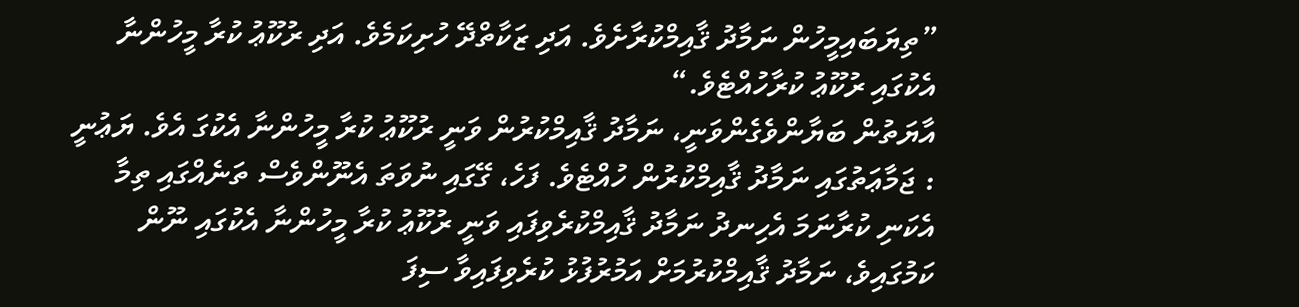”ތިޔަބައިމީހުން ނަމާދު ޤާއިމްކުރާށެވެ. އަދި ޒަކާތްދޭ ހުށިކަމެވެ. އަދި ރުކޫޢު ކުރާ މީހުންނާ އެކުގައި ރުކޫޢު ކުރާހުއްޓެވެ.“
އާޔަތުން ބަޔާންވެގެންވަނީ، ނަމާދު ޤާއިމްކުރުން ވަނީ ރުކޫޢު ކުރާ މީހުންނާ އެކުގަ އެވެ. ޔަޢުނީ : ޖަމާޢަތުގައި ނަމާދު ޤާއިމްކުރުން ހުއްޓެވެ. ފަހެ، ގޭގައި ނުވަތަ އެނޫންވެސް ތަނެއްގައި ތިމާ އެކަނި ކުރާނަމަ އެހިނދު ނަމާދު ޤާއިމްކުރެވިފައި ވަނީ ރުކޫޢު ކުރާ މީހުންނާ އެކުގައި ނޫން ކަމުގައިވެ، ނަމާދު ޤާއިމްކުރުމަށް އަމުރުފުޅު ކުރެވިފައިވާ ސިފަ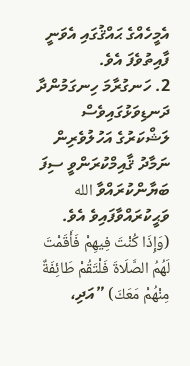އެމީހެއްގެ ޙައްޤުގައި އެވަނީ ފާއިތުވެފަ އެވެ.
2. ހަނގުރާމަ ހިނގަމުންދާ ދަނޑިވަޅުގައިވެސް ލަޝްކަރުގެ އަހުލުވެރިން ނަމާދު ޤާއިމްކުރަންވީ ސިފަ ބަޔާންކުރައްވާ الله ވަޙީކުރައްވާފައިވެ އެވެ. (وَإِذَا كُنْتَ فِيهِمْ فَأَقَمْتَ لَهُمُ الصَّلَاةَ فَلْتَقُمْ طَائِفَةٌ مِنْهُمْ مَعَكَ) ”އަދި،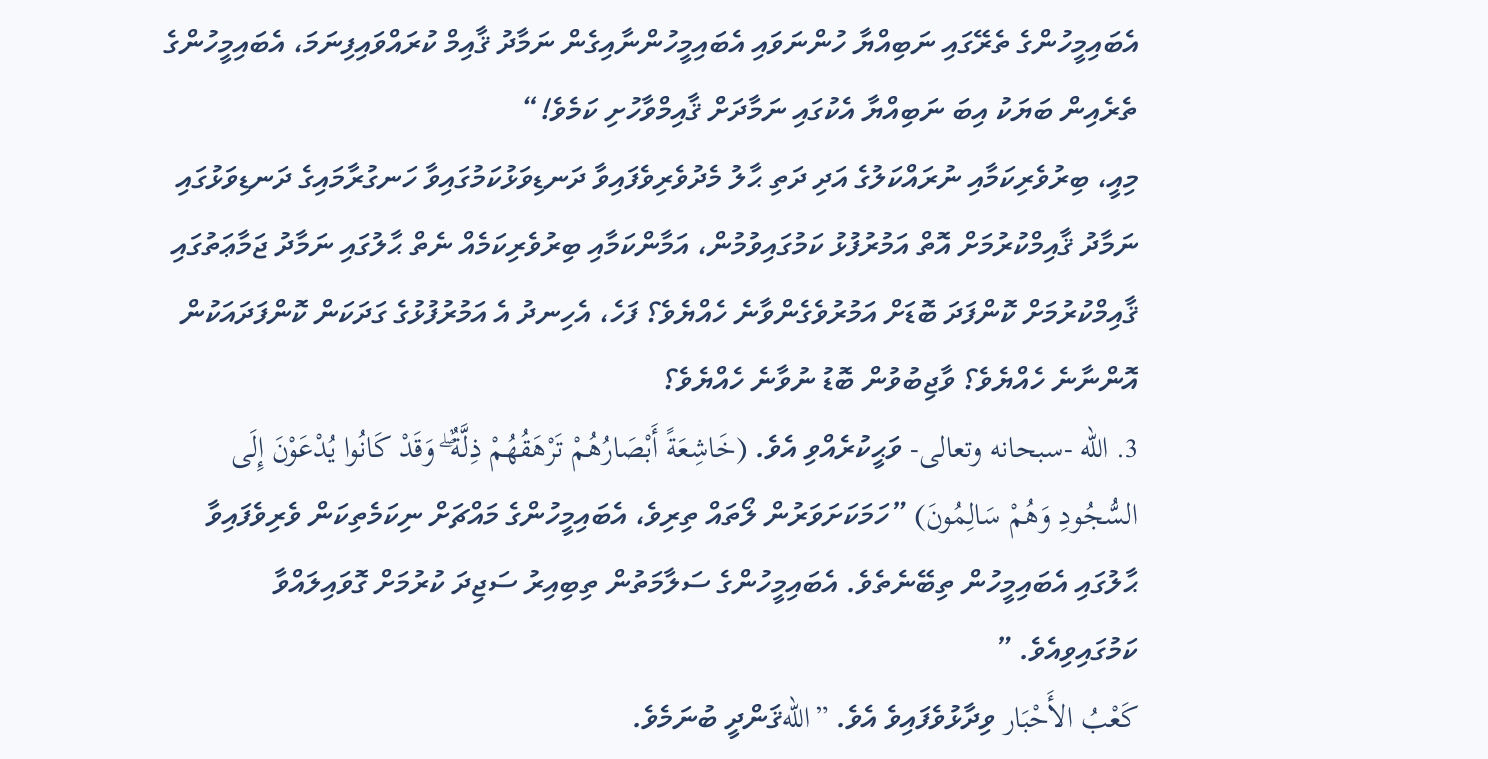އެބައިމީހުންގެ ތެރޭގައި ނަބިއްޔާ ހުންނަވައި އެބައިމީހުންނާއިގެން ނަމާދު ޤާއިމް ކުރައްވައިފިނަމަ، އެބައިމީހުންގެ ތެރެއިން ބަޔަކު އިބަ ނަބިއްޔާ އެކުގައި ނަމާދަށް ޤާއިމްވާހުށި ކަމެވެ!“
މިއީ، ބިރުވެރިކަމާއި ނުރައްކަލުގެ އަދި ދަތި ޙާލު މެދުވެރިވެފައިވާ ދަނޑިވަޅުކަމުގައިވާ ހަނގުރާމައިގެ ދަނޑިވަޅުގައި ނަމާދު ޤާއިމްކުރުމަށް އޮތް އަމުރުފުޅު ކަމުގައިވުމުން، އަމާންކަމާއި ބިރުވެރިކަމެއް ނެތް ޙާލުގައި ނަމާދު ޖަމާޢަތުގައި ޤާއިމްކުރުމަށް ކޮންފަދަ ބޮޑަށް އަމުރުވެގެންވާނެ ހެއްޔެވެ؟ ފަހެ، އެހިނދު އެ އަމުރުފުޅުގެ ގަދަކަން ކޮންފަދައަކުން އޮންނާނެ ހެއްޔެވެ؟ ވާޖިބުވުން ބޮޑު ނުވާނެ ހެއްޔެވެ؟
3. الله -سبحانه وتعالى- ވަޙީކުރެއްވި އެވެ. (خَاشِعَةً أَبْصَارُهُمْ تَرْهَقُهُمْ ذِلَّةٌ ۖ وَقَدْ كَانُوا يُدْعَوْنَ إِلَى السُّجُودِ وَهُمْ سَالِمُونَ) ”ހަމަކަށަވަރުން ލޯތައް ތިރިވެ، އެބައިމީހުންގެ މައްޗަށް ނިކަމެތިކަން ވެރިވެފައިވާ ޙާލުގައި އެބައިމީހުން ތިބޭނެތެވެ. އެބައިމީހުންގެ ސަލާމަތުން ތިބިއިރު ސަޖިދަ ކުރުމަށް ގޮވައިލައްވާ ކަމުގައިވިއެވެ. ”
كَعْبُ الأَحْبَار ވިދާޅުވެފައިވެ އެވެ. ”اللهޤަންދީ ބުނަމެވެ.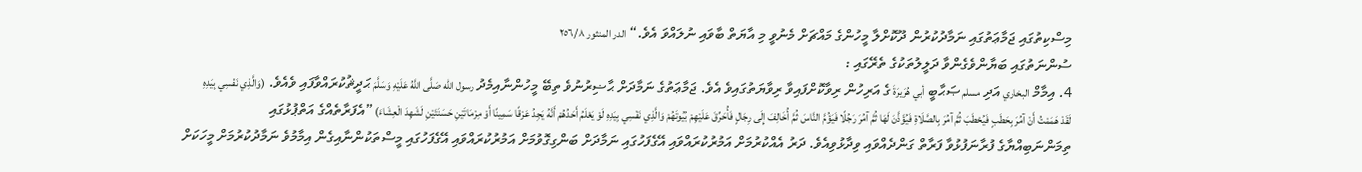މިސްކިތުގައި ޖަމާޢަތުގައި ނަމާދުކުރުން ދޫކޮށްލާ މީހުންގެ މައްޗަށް މެނުވީ މި އާޔަތް ބާވައި ނުލައްވަ އެވެ.“ الدر المنثور ٢٥٦/٨
ސުންނަތުގައި ބަޔާންވެގެންވާ ދަލީލުތަކުގެ ތެރޭގައި :
4. އިމާމް البخاري އަދި مسلم ޞަޙާބީ أبي هُرَيرَةَ ގެ އަރިހުން ރިވާކޮށްފައިވާ ރިވާޔަތުގައިވެ އެވެ. ޖަމާޢަތުގެ ނަމާދަށް ޙާޟިރުނުވެ ތިބޭ މީހުންނާއިމެދު رسول الله صَلَّى اللَّهُ عَلَيْهِ وَسَلَّمَ ޙަދީޘުކުރައްވާފައި ވެއެވެ. (وَالَّذِي نَفْسِي بِيَدِهِ لَقَدْ هَمَمْتُ أَنْ آمُرَ بِحَطَبٍ فَيُحْطَبَ ثُمَّ آمُرَ بِالصَّلَاةِ فَيُؤَذَّنَ لَهَا ثُمَّ آمُرَ رَجُلًا فَيَؤُمَّ النَّاسَ ثُمَّ أُخَالِفَ إِلَى رِجَالٍ فَأُحَرِّقَ عَلَيْهِمْ بُيُوتَهُمْ وَالَّذِي نَفْسِي بِيَدِهِ لَوْ يَعْلَمُ أَحَدُهُمْ أَنَّهُ يَجِدُ عَرْقًا سَمِينًا أَوْ مِرْمَاتَيْنِ حَسَنَتَيْنِ لَشَهِدَ الْعِشَاءَ) ”އެފަރާތެއްގެ އަތްޕުޅުގައި ތިމަންނަބިއްޔާގެ ފުރާނަފުޅުވާ ފަރާތް ގަންދެއްވައި ވިދާޅުވިއެވެ. ދަރު އެއްކުރުމަށް އަމުރުކުރައްވައި އޭގެފަހުގައި ނަމާދަށް ބަންގިގޮވުމަށް އަމުރުކުރައްވައި އޭގެފަހުގައި މީސްތަކުންނާއިގެން އިމާމުވެ ނަމާދުކުރުމަށް މީހަކަށް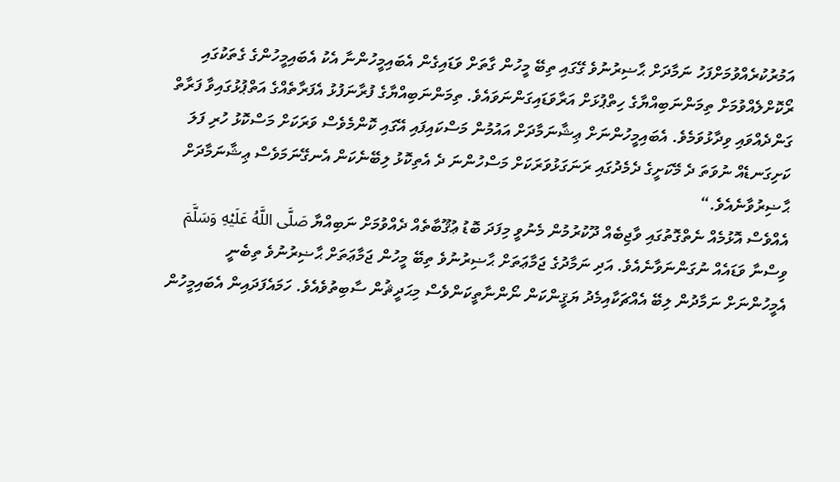އަމުރުކުރެއްވުމަށްފަހު ނަމާދަށް ޙާޟިރުނުވެ ގޭގައި ތިބޭ މީހުން ގާތަށް ވަޑައިގެން އެބައިމީހުންނާ އެކު އެބައިމީހުންގެ ގެތަކުގައި ރޯކޮށްލެއްވުމަށް ތިމަންނަބިއްޔާގެ ހިތްޕުޅަށް އަރާވަޑައިގަންނަވައެވެ. ތިމަންނަބިއްޔާގެ ފުރާނަފުޅު އެފަރާތެއްގެ އަތްޕުޅުގައިވާ ފަރާތް ގަންދެއްވައި ވިދާޅުވަމެވެ. އެބައިމީހުންނަށް ޢިޝާނަމާދަށް އައުމުން މަސްކައިފައި އޭގައި ކޮންމެވެސް ވަރަކަށް މަސްކޮޅު ހުރި ފަލަ ކަށިގަނޑެއް ނުވަތަ ދެ މޭކަށީގެ ދެމެދުގައި ރަނަގަޅުވަރަކަށް މަސްހުންނަ ދެ އެތިކޮޅު ލިބޭނެކަން އެނގޭނަމަވެސް ޢިޝާނަމާދަށް ޙާޟިރުވާނެއެވެ.“
އެއްވެސް އޮޅުމެއް ނެތްގޮތުގައި ވާޖިބެއް ދޫކުރުމުން މެނުވީ މިފަދަ ބޮޑު ޢުޤޫބާތެއް ދެއްވުމަށް ނަބިއްޔާ صَلَّى اللَّهُ عَلَيْهِ وَسَلَّمَ ވިސްނާ ވަޑައެއް ނުގަންނަވާނެއެވެ. އަދި ނަމާދުގެ ޖަމާޢަތަށް ޙާޟިރުނުވެ ތިބޭ މީހުން ޖަމާޢަތަށް ޙާޟިރުނުވެ ތިބެނީ އެމީހުންނަށް ނަމާދުން ލިބޭ އެއްޗަކާއިމެދު ޔަޤީންކަން ނޯންނާތީކަންވެސް މިޙަދީޘުން ސާބިތުވެއެވެ. ހަމައެފަދައިން އެބައިމީހުން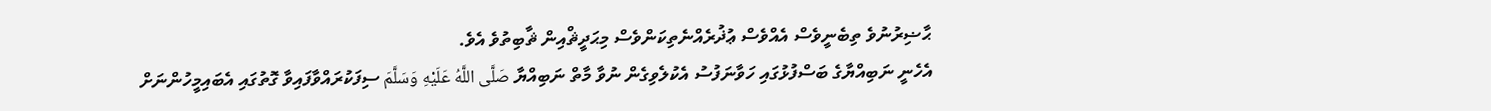ޙާޟިރުނުވެ ތިބެނީވެސް އެއްވެސް ޢުޛުރެއްނެތިކަންވެސް މިޙަދީޘްއިން ޘާބިތުވެ އެވެ.
އެހެނީ ނަބިއްޔާގެ ބަސްފުޅުގައި ހަވާނަފުސު އެކުލެވިގެން ނުވާ މާތް ނަބިއްޔާ صَلَّى اللَّهُ عَلَيْهِ وَسَلَّمَ ސިފަކުރައްވާފައިވާ ގޮތުގައި އެބައިމީހުންނަށް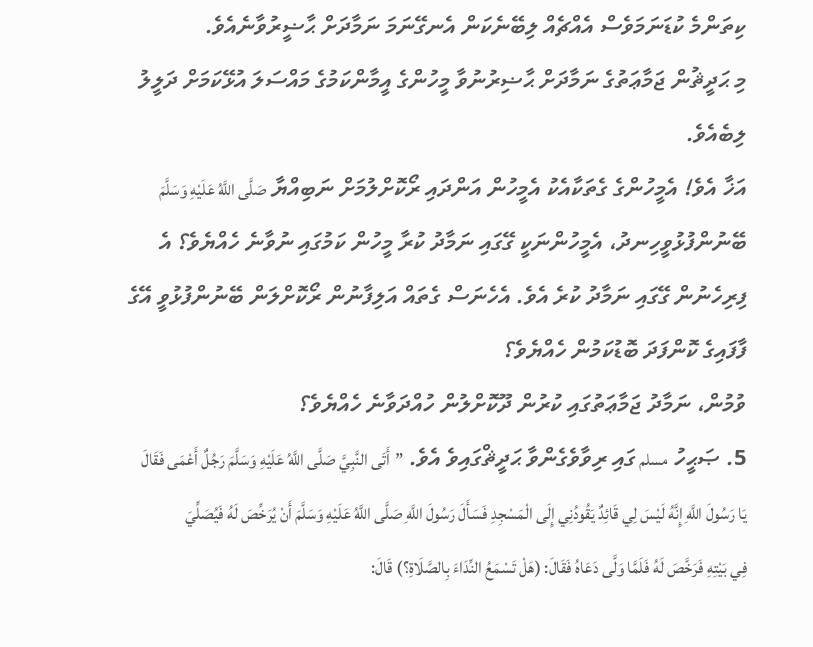ކިތަންމެ ކުޑަނަމަވެސް އެއްޗެއް ލިބޭނެކަން އެނގޭނަމަ ނަމާދަށް ޙާޟީރުވާނެއެވެ.
މި ޙަދީޘުން ޖަމާޢަތުގެ ނަމާދަށް ޙާޟިރުނުވާ މީހުންގެ އީމާންކަމުގެ މައްސަލަ އުޅޭކަމަށް ދަލީލު ލިބެއެވެ.
އަޚާ އެވެ! އެމީހުންގެ ގެތަކާއެކު އެމީހުން އަންދައި ރޯކޮށްލުމަށް ނަބިއްޔާ صَلَّى اللَّهُ عَلَيْهِ وَسَلَّمَ ބޭނުންފުޅުވީހިނދު، އެމީހުންނަކީ ގޭގައި ނަމާދު ކުރާ މީހުން ކަމުގައި ނުވާނެ ހެއްޔެވެ؟ އެ ފިރިހެނުން ގޭގައި ނަމާދު ކުރެ އެވެ. އެހެނަސް ގެތައް އަލިފާނުން ރޯކޮށްލަން ބޭނުންފުޅުވީ އޭގެ ފާފައިގެ ކޮންފަދަ ބޮޑުކަމުން ހެއްޔެވެ؟
ވުމުން، ނަމާދު ޖަމާޢަތުގައި ކުރުން ދޫކޮށްލުން ހުއްދަވާނެ ހެއްޔެވެ؟
5. ޞަޙީހު مسلم ގައި ރިވާވެގެންވާ ޙަދީޘްގައިވެ އެވެ. ”أَتَى النَّبِيَّ صَلَّى اللَّهُ عَلَيْهِ وَسَلَّمَ رَجُلٌ أَعْمَى فَقَالَ يَا رَسُولَ اللَّهِ إِنَّهُ لَيْسَ لِي قَائِدٌ يَقُودُنِي إِلَى الْمَسْجِدِ فَسَأَلَ رَسُولَ اللَّهِ صَلَّى اللَّهُ عَلَيْهِ وَسَلَّمَ أَنْ يُرَخِّصَ لَهُ فَيُصَلِّيَ فِي بَيْتِهِ فَرَخَّصَ لَهُ فَلَمَّا وَلَّى دَعَاهُ فَقَالَ: (هَلْ تَسْمَعُ النِّدَاءَ بِالصَّلَاةِ؟) قَالَ: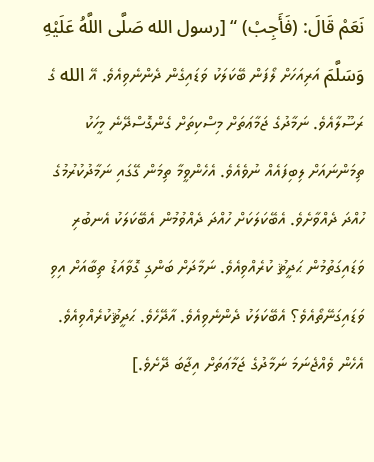نَعَمْ قَالَ: (فَأَجِبْ) “ [رسول الله صَلَّى اللَّهُ عَلَيْهِ وَسَلَّمَ އަރިއަހަށް ލޯފަން ބޭކަލަކު ވަޑައިގެން ދެންނެވިއެވެ. އޭ الله ގެ ރަސޫލާއެވެ. ނަމާދުގެ ޖަމާޢަތަށް މިސްކިތަށް ގެންގޮސްދޭނެ މީހަކު ތިމަންނައަށް ލިބިފައެއް ނުވެއެވެ. އެހެންވީމާ ތިމަން ގޭގައި ނަމާދުކުރުމުގެ ހުއްދަ ދެއްވާށެވެ. އެބޭކަލަކަށް ހުއްދަ ދެއްވުމުން އެބޭކަލަކު އެނބުރި ވަޑައިގަތުމުން ޙަދީޘު ކުރެއްވިއެވެ. ނަމާދަށް ބަންގި ގޮވާއަޑު ތިބާއަށް އިވި ވަޑައިގަނޭތޯއެވެ؟ އެބޭކަލަކު ދެންނެވިއެވެ. އާދޭހެވެ. ޙަދީޘުކުރެއްވިއެވެ. އެހެން ވެއްޖެނަމަ ނަމާދުގެ ޖަމާޢަތަށް އިޖާބަ ދޭށެވެ.]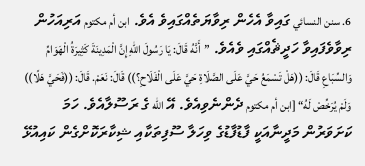6. سنن النسائي ގައިވާ އެހެން ރިވާޔަތެއްގައިވެ އެވެ. ابن أم مكتوم އަރިއަހުން ރިވާވެފައިވާ ހަދީޘެއްގައި ވެއެވެ. ”أَنَّهُ قَالَ: يَا رَسُولَ اللهِ إِنَّ الْمَدِينَةَ كَثِيرَةُ الْهَوَامِّ وَالسِّبَاعِ قَالَ: ((هَلْ تَسْمَعُ حَيَّ عَلَى الصَّلَاةِ حَيَّ عَلَى الْفَلَاحِ؟)) قَالَ: نَعَمْ. قَالَ: ((فَحَيَّ هَلًا)) وَلَمْ يُرَخِّصْ لَهُ“ [ابن أم مكتوم ދެންނެވިއެވެ. އޭ الله ގެ ރަސޫލާއެވެ. ހަމަ ކަށަވަރުން މަދީނާއަކީ ފާޑުފާޑުގެ ވިހަލާ ސޫފިތަކާއި ޝިކާރަކޮށްގެން ކައިއުޅޭ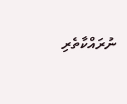ނުރައްކާތެރި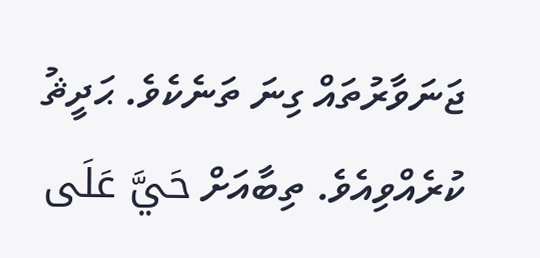ޖަނަވާރުތައް ގިނަ ތަނެކެވެ. ޙަދީޘު ކުރެއްވިއެވެ. ތިބާއަށް حَيَّ عَلَى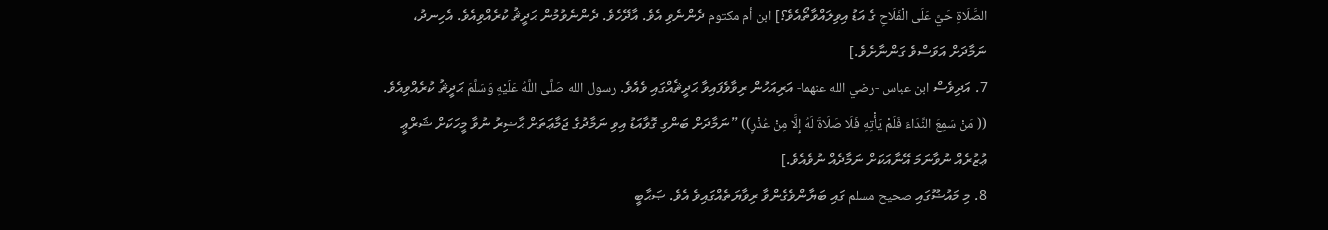الصَّلَاةِ حَيَّ عَلَى الْفَلَاحِ ގެ އަޑު އިވިލައްވާތޯއެވެ؟] ابن أم مكتوم ދެންނެވި އެވެ. އާދޭހެވެ. ދެންނެވުމުން ޙަދީޘު ކުރެއްވިއެވެ. އެހިނދު، ނަމާދަށް އަވަސްވެ ގަންނާށެވެ.]
7. އަދިވެސް ابن عباس -رضي الله عنهما- އަރިއަހުން ރިވާވެފައިވާ ޙަދީޘެއްގައި ވެއެވެ. رسول الله صَلَّى اللَّهُ عَلَيْهِ وَسَلَّمَ ޙަދީޘު ކުރެއްވިއެވެ. (( مَنْ سَمِعَ النِّدَاءَ فَلَمْ يَأْتِهِ فَلَا صَلَاةَ لَهُ إِلَّا مِنْ عُذْرٍ)) ”ނަމާދަށް ބަންގި ގޮވާއަޑު އިވި ނަމާދުގެ ޖަމާޢަތަށް ޙާޟިރު ނުވާ މީހަކަށް ޝަރްޢީ ޢުޒުރެއް ނުވާނަމަ އޭނާއަކަށް ނަމާދެއް ނުވެއެވެ.]
8. މި މައުޟޫގައި صحيح مسلم ގައި ބަޔާންވެގެންވާ ރިވާޔަތެއްގައިވެ އެވެ. ޞަޙާބީ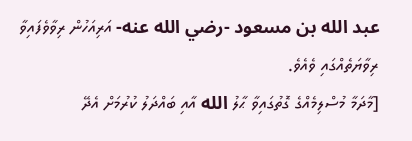عبد الله بن مسعود -رضي الله عنه- އަރިއަހުން ރިވާވެފައިވާ ރިވާޔަތެއްގައި ވެއެވެ.
[މާދަމާ މުސްލިމެއްގެ ގޮތުގައިވާ ޙާލު الله އާއި ބައްދަލު ކުރުމަށް އެދޭ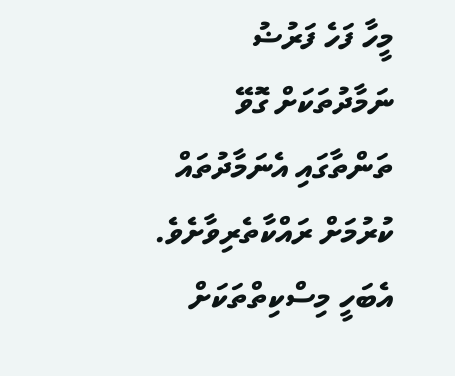މީހާ ފަހެ ފަރުޟު ނަމާދުތަކަށް ގޮވޭ ތަންތާގައި އެނަމާދުތައް ކުރުމަށް ރައްކާތެރިވާށެވެ. އެބަހީ މިސްކިތްތަކަށް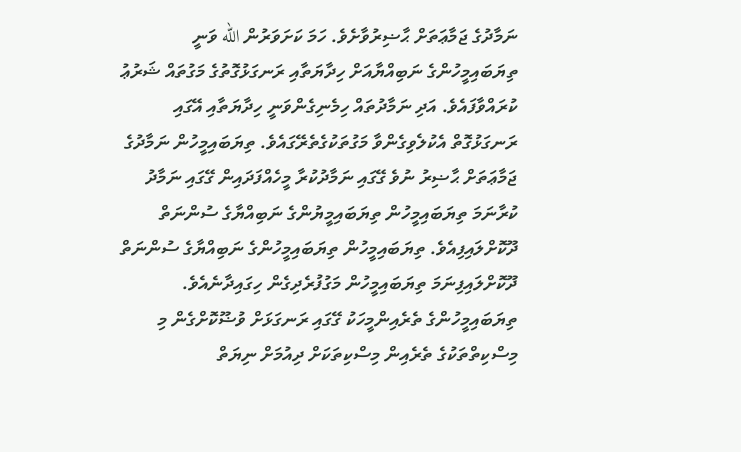ނަމާދުގެ ޖަމާޢަތަށް ޙާޟިރުވާށެވެ. ހަމަ ކަށަވަރުން الله ވަނީ ތިޔަބައިމީހުންގެ ނަބިއްޔާއަށް ހިދާޔަތާއި ރަނގަޅުގޮތުގެ މަގުތައް ޝަރުޢު ކުރައްވާފައެވެ. އަދި ނަމާދުތައް ހިމެނިގެންވަނީ ހިދާޔަތާއި އޭގައި ރަނގަޅުގޮތް އެކުލެވިގެންވާ މަގުތަކުގެތެރޭގައެވެ. ތިޔަބައިމީހުން ނަމާދުގެ ޖަމާޢަތަށް ޙާޟިރު ނުވެ ގޭގައި ނަމާދުކުރާ މީހެއްފަދައިން ގޭގައި ނަމާދު ކުރާނަމަ ތިޔަބައިމީހުން ތިޔަބައިމީޔުންގެ ނަބިއްޔާގެ ސުންނަތް ދޫކޮށްލައިފިއެވެ. ތިޔަބައިމީހުން ތިޔަބައިމީހުންގެ ނަބިއްޔާގެ ސުންނަތް ދޫކޮށްލައިފިނަމަ ތިޔަބައިމީހުން މަގުފުރެދިގެން ހިގައިދާނެއެވެ. ތިޔަބައިމީހުންގެ ތެރެއިންމީހަކު ގޭގައި ރަނގަޅަށް ވުޟޫކޮށްގެން މި މިސްކިތްތަކުގެ ތެރެއިން މިސްކިތަކަށް ދިއުމަށް ނިޔަތް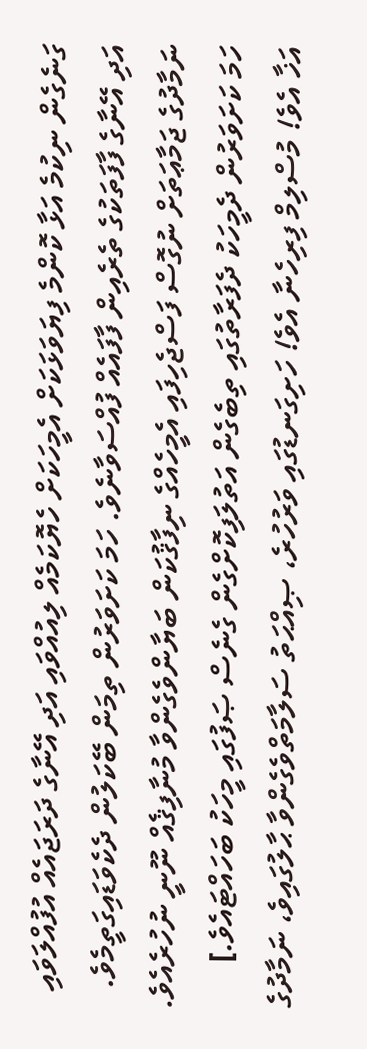ގަނެގެން ނިކުމެ އަޅާ ކޮންމެ ފިޔަވަޅަކަށް އެމީހަކަށް ހެޔޮކަމެއް ލިއުއްވައި އަދި އޭނާގެ ދަރަޖައެއް އުފުއްލަވައި އަދި އޭނާގެ ފާފަތަކުގެ ތެރެއިން ފާފައެއް ފުއްސަވާނެވެ. ހަމަ ކަށަވަރުން ތިމަން ބޭކަލުން ދެކެވަޑައިގަތީމެވެ. ނަމާދުގެ ޖަމާޢަތަށް ނުގޮސް ފަސްޖެހިފައި އެމީހެއްގެ ނިފާޤުކަން ބަޔާންވެގެންވާ މުނާފިޤެއް ނޫނީ ނުހުރެއެވެ. ހަމަ ކަށަވަރުން ދެމީހަކު ދެފަރާތުގައި ތިބެގެން އަތުލަފިކޮށްގެން ގެނެސް ޞަފުގައި މީހަކު ބަހައްޓައެވެ.]
އަޚާ އެވެ! މުސްލިމް ފިރިހެނާ އެވެ! ހަށިގަނޑުގައި ވަރުހުރެ، ޞިއްޙަތު ސަލާމަތްވެގެންވާ ޙާލުގައިވެ، ނަމާދުގެ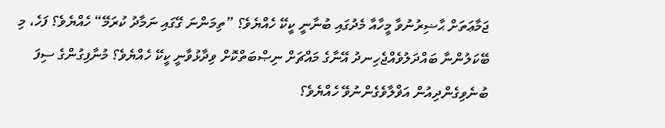ޖަމާޢަތަށް ޙާޟިރުނުވާ މީހާއާ މެދުގައި ބުނާނީ ކީކޭ ހެއްޔެވެ؟ ”ތިމަންނަ ގޭގައި ނަމާދު ކުރަމޭ“ ހެއްޔެވެ؟ ފަހެ، މި ބޭކަލުންނާ ބައްދަލުވެއްޖެހިނދު އޭނާގެ މައްޗަށް ނިޞްބަތްކޮށް ވިދާޅުވާނީ ކީކޭ ހެއްޔެވެ؟ މުނާފިގުންގެ ސިފަ ބުނެވިގެންދިއުން އަޥްލާވެގެންނުވޭ ހެއްޔެވެ؟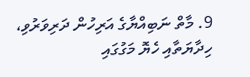9. މާތް ނަބިއްޔާގެ އަރިހުން ދަރިވަރުވި، ހިދާޔަތާއި ހެޔޮ މަގުގައި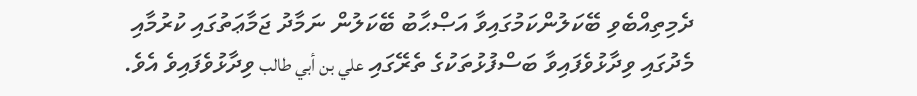ދެމިތިއްބެވި ބޭކަލުންކަމުގައިވާ އަޞްޙާބު ބޭކަލުން ނަމާދު ޖަމާޢަތުގައި ކުރުމާއި މެދުގައި ވިދާޅުވެފައިވާ ބަސްފުޅުތަކުގެ ތެރޭގައި علي بن أبي طالب ވިދާޅުވެފައިވެ އެވެ.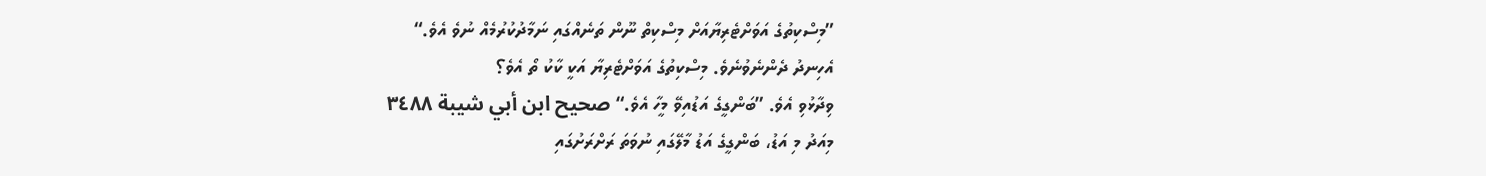”މިސްކިތުގެ އަވަށްޓެރިޔާއަށް މިސްކިތް ނޫން ތަނެއްގައި ނަމާދުކުރުމެއް ނުވެ އެވެ.“
އެހިނދު ދެންނެވުނެވެ. މިސްކިތުގެ އަވަށްޓެރިޔާ އަކީ ކާކު ތޯ އެވެ؟
ވިދާޅުވި އެވެ. ”ބަންގީގެ އަޑުއިވޭ މީހާ އެވެ.“ صحيح ابن أبي شيبة ٣٤٨٨
މިއަދު މި އަޑު، ބަންގީގެ އަޑު މާލޭގައި ނުވަތަ ރަށްރަށުގައި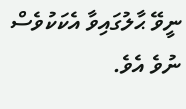ނީވޭ ޙާލުގައިވާ އެކަކުވެސް ނުވެ އެވެ.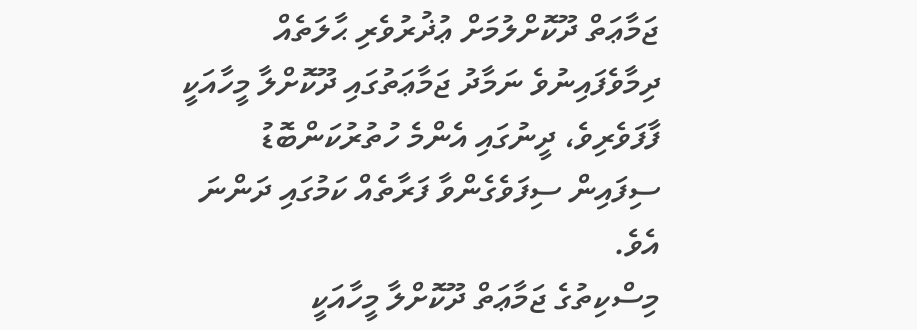ޖަމާޢަތް ދޫކޮށްލުމަށް ޢުޛުރުވެރި ޙާލަތެއް ދިމާވެފައިނުވެ ނަމާދު ޖަމާޢަތުގައި ދޫކޮށްލާ މީހާއަކީ ފާފަވެރިވެ، ދީނުގައި އެންމެ ހުތުރުކަންބޮޑު ސިފައިން ސިފަވެގެންވާ ފަރާތެއް ކަމުގައި ދަންނަ އެވެ.
މިސްކިތުގެ ޖަމާޢަތް ދޫކޮށްލާ މީހާއަކީ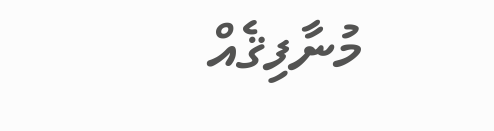މުނާފިޤެއް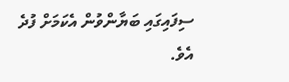ސިފައިގައި ބަޔާންވުން އެކަމަށް ފުދެ އެވެ.